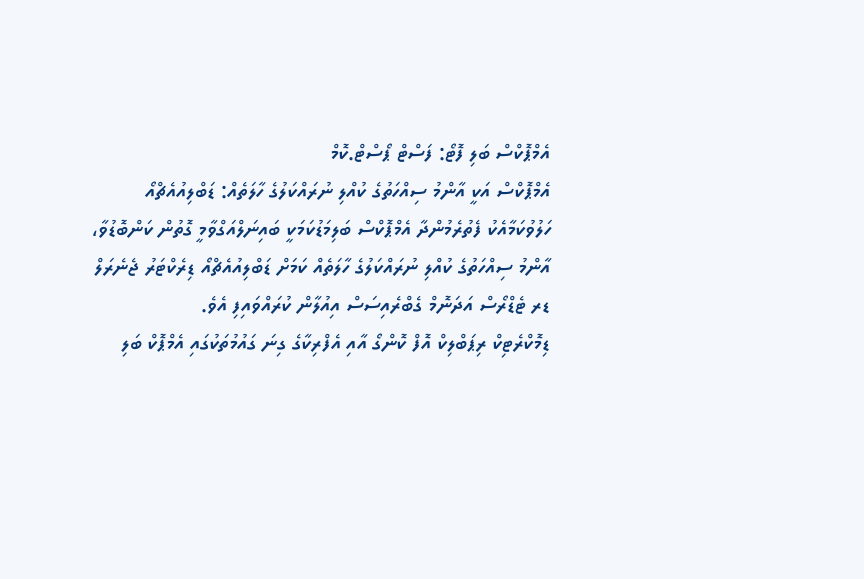އެމްޕޮކްސް ބަލި ފޮޓޯ: ފަސްޓް ޕޯސްޓް.ކޮމް
އެމްޕޮކްސް އަކީ އާންމު ސިއްހަތުގެ ކުއްލި ނުރައްކަލުގެ ހާލަތެއް: ޑަބްލިއުއެޗްއޯ
ހަލުވުކަމާއެކު ފެތުރެމުންދާ އެމްޕޮކްސް ބަލިމަޑުކަމަކީ ބައިނަލްއަގްވާމީ ގޮތުން ކަންބޮޑުވާ، އާންމު ސިއްހަތުގެ ކުއްލި ނުރައްކަލުގެ ހާލަތެއް ކަމަށް ޑަބްލިއުއެޗްއޯ ޑިރެކްޓަރު ޖެނެރަލް ޑރ ޓެޑްރޯސް އަދަނޮމް ގެބްރެއިސަސް އިއުލާން ކުރައްވައިފި އެވެ.
ޑިމޮކްރެޓިކް ރިޕަބްލިކް އޮފް ކޮންގޯ އާއި އެފްރިކާގެ ގިނަ ގައުމުތަކުގައި އެމްޕޮކް ބަލި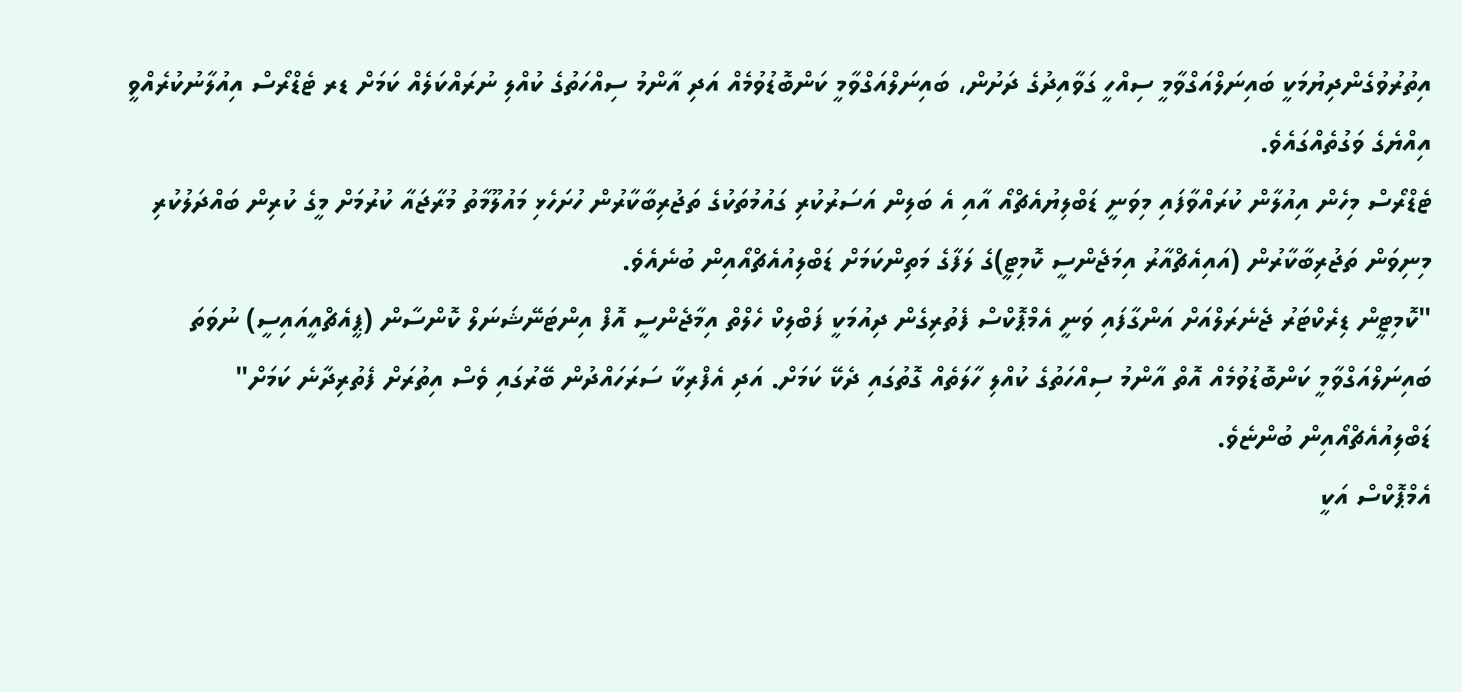އިތުރުވުގެންދިޔުމަކީ ބައިނަލްއަގްވާމީ ސިއްހީ ގަވާއިދުގެ ދަށުން، ބައިނަލްއަގްވާމީ ކަންބޮޑުވުމެއް އަދި އާންމު ސިއްހަތުގެ ކުއްލި ނުރައްކަލެއް ކަމަށް ޑރ ޓެޑްރޯސް އިއުލާނުކުރެއްވީ އިއްޔެގެ ވަގުތެއްގައެވެ.
ޓެޑްރޯސް މިހެން އިއުލާން ކުރައްވާފައި މިވަނީ ޑަބްލިޔުއެޗްއޯ އާއި އެ ބަލިން އަސަރުކުރި ގައުމުތަކުގެ ތަޖުރިބާކާރުން ހުށަހެޅި މައުލޫމާތު މުރާޖައާ ކުރުމަށް މީގެ ކުރިން ބައްދަލުކުރި މިނިވަން ތަޖުރިބާކާރުން (އައިއެޗްއާރު އިމަޖެންސީ ކޮމިޓީ)ގެ ލަފާގެ މަތިންކަމަށް ޑަބްލިއުއެޗްއޯއިން ބުނެއެވެ.
"ކޮމިޓީން ޑިރެކްޓަރު ޖެނެރަލްއަށް އަންގާފައި ވަނީ އެމްޕޮކްސް ފެތުރިގެން ދިއުމަކީ ފަބްލިކް ހެލްތް އިމާޖެންސީ އޮފް އިންޓަނޭޝަނަލް ކޮންސާން (ޕީއެޗްއީއައިސީ) ނުވަތަ ބައިނަލްއަގްވާމީ ކަންބޮޑުވުމެއް އޮތް އާންމު ސިއްހަތުގެ ކުއްލި ހާލަތެއް ގޮތުގައި ދެކޭ ކަމަށް. އަދި އެފްރިކާ ސަރަހައްދުން ބޭރުގައި ވެސް އިތުރަށް ފެތުރިދާނެ ކަމަށް" ޑަބްލިއުއެޗްއޯއިން ބުންޏެވެ.
އެމްޕޮކްސް އަކީ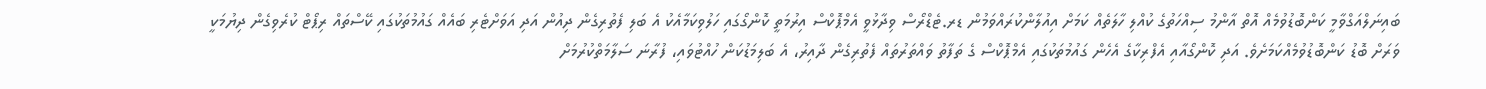ބައިނަލްއަގްވާމީ ކަންބޮޑުވުމެއް އޮތް އާންމު ސިއްހަތުގެ ކުއްލި ހާލަތެއް ކަމަށް އިއުލާންކުރައްވަމުން ޑރ.ޓެޑްރޯސް ވިދާޅުވީ އެމްޕޮކްސް އިރުމަތީ ކޮންގޯގައި ހަލުވިކަމާއެކު އެ ބަލި ފެތުރިގެން ދިއުން އަދި އަވަށްޓެރި ބައެއް ގައުމުތަކުގައި ކޭސްތައް ރިޕޯޓް ކުރެވިގެން ދިޔުމަކީ ވަރަށް ބޮޑު ކަންބޮޑުވުމެއްކަމަށެވެ. އަދި ކޮންގޯއާއި އެފްރިކާގެ އެހެން ގައުމުތަކުގައި އެމްޕޮކްސް ގެ ތަފާތު ވައްތަރުތައް ފެތުރިގެން ދާއިރު، އެ ބަލިމަޑުކަން ހުއްޓުވައި، ފުރާނަ ސަލާމަތްކުރުމަށް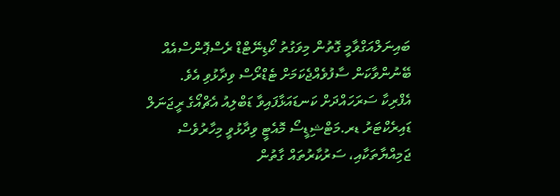ބައިނަލްއަގްވާމީ ގޮތުން މިވަގުތު ކޯޑިނޭޓްޑް ރެސްޕޮންސްއެއް ބޭނުންވާކަން ސާފުވެއްޖެކަމަށް ޓެޑްރޯސް ވިދާޅުވި އެވެ.
އެފްރިކާ ސަރަހައްދަށް ކަނޑައަޅާފައިވާ ޑަބްލިއު އެޗްއޯގެ ރީޖަނަލް ޑައިރެކްޓަރު ޑރ.މަޓްޝިޑީސޯ މޮއެޓީ ވިދާޅުވީ މިހާރުވެސް ޖަމިއްޔާތަކާއި، ސަރުކާރުތައް ގާތުން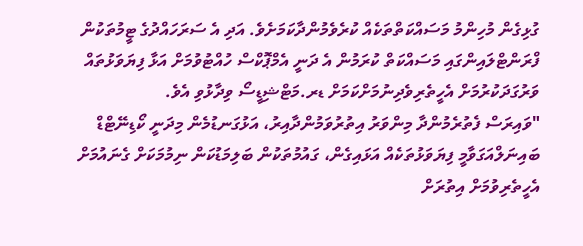ގުޅިގެން މުހިންމު މަސައްކަތްތަކެއް ކުރެވެމުންދާކަމަށެވެ. އަދި އެ ސަރަހައްދުގެ ޓީމުތަކުން ފްރަންޓްލައިންގައި މަސައްކަތް ކުރަމުން އެ ދަނީ އެމްޕޮކްސް ހުއްޓުވުމަށް އަޅާ ފިޔަވަޅުތައް ވަރުގަދަކުރުމަށް އެހީތެރިވެދިނުމަށްކަމަށް ޑރ.މަޓްޝިޑީސޯ ވިދާޅުވި އެވެ.
"ވައިރަސް ފެތުރެމުންދާ މިންވަރު އިތުރުވަމުންދާއިރު، އަޅުގަނޑުމެން މިދަނީ ކޯޑިނޭޓްޑް ބައިނަލްއަގަވާމީ ފިޔަވަޅުތަކެއް އަޅައިގެން، ގައުމުތަކުން ބަލިމަޑުކަން ނިމުމަކަށް ގެނައުމަށް އެހީތެރިވުމަށް އިތުރަށް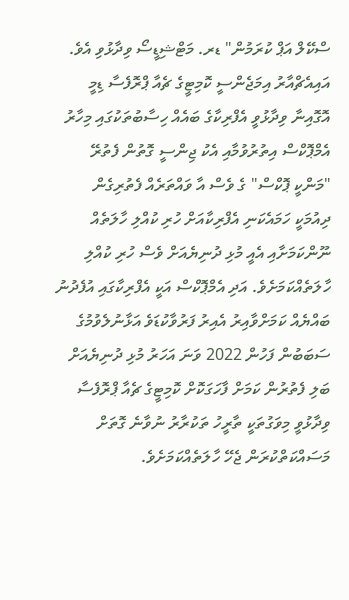ސްކޭލް އަޕް ކުރަމުން" ޑރ. މަޓްޝިޑީސޯ ވިދާޅުވި އެވެ.
އައިއެޗްއާރު އިމަޖެންސީ ކޮމިޓީގެ ޗެއާ ޕްރޮފެސާ ޑިމީ އޮގޮއިނާ ވިދާޅުވީ އެފްރިކާގެ ބައެއް ހިސާބުތަކުގައި މިހާރު އެމްޕޮކްސް އިތުރުވުމާއި އެކު ޖިންސީ ގޮތުން ފެތުރޭ "މަންކީ ޕޮކްސް" ގެ ވެސް އާ ވައްތަރެއް ފެތުރިގެން ދިއުމަކީ ހަމައެކަނި އެފްރިކާއަށް ހުރި ކުއްލި ހާލަތެއް ނޫންކަމަށާއި އެއީ މުޅި ދުނިޔެއަށް ވެސް ހުރި ކުއްލި ހާލަތެއްކަމަށެވެ. އަދި އެމްޕޮކްސް އަކީ އެފްރިކާގައި އުފެދުނު ބައްޔެއް ކަމަށްވާއިރު އެއިރު ފަރުވާކުޑަވެ އަޅާނުލެވުމުގެ ސަބަބުން ފަހުން 2022 ވަނަ އަހަރު މުޅި ދުނިޔެއަށް ބަލި ފެތުރުން ކަމަށް ފާހަގަކޮށް ކޮމިޓީގެ ޗެއާ ޕްރޮފެސާ ވިދާޅުވީ މިވަގުތަކީ ތާރީހު ތަކުރާރު ނުވާނެ ގޮތަށް މަސައްކަތްކުރަން ޖެހޭ ހާލަތެއްކަމަށެވެ.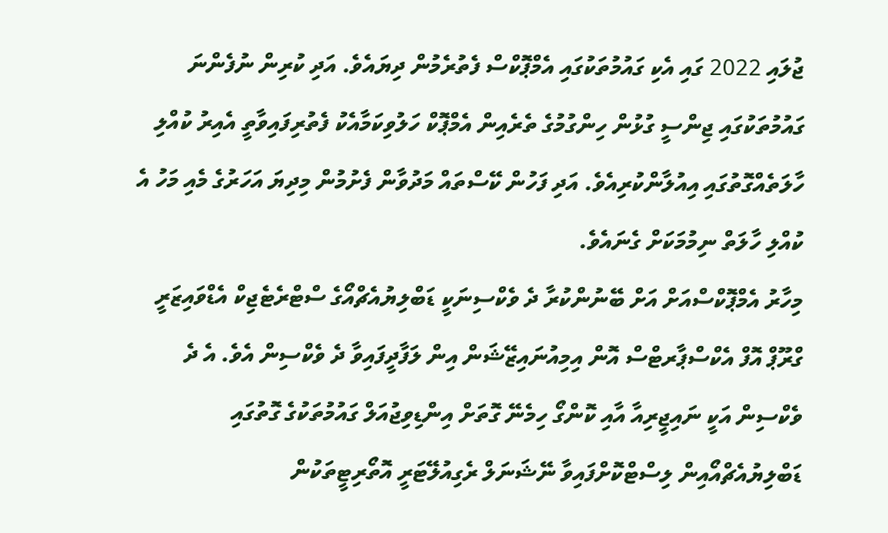ޖުލައި 2022 ގައި އެކި ގައުމުތަކުގައި އެމްޕޮކްސް ފެތުރެމުން ދިޔައެވެ. އަދި ކުރިން ނުފެންނަ ގައުމުތަކުގައި ޖިންސީ ގުޅުން ހިންގުމުގެ ތެރެއިން އެމްޕޮކް ހަލުވިކަމާއެކު ފެތުރިފައިވާތީ އެއިރު ކުއްލި ހާލަތެއްގޮތުގައި އިއުލާންކުރިއެވެ. އަދި ފަހުން ކޭސްތައް މަދުވާން ފެށުމުން މިދިޔަ އަހަރުގެ މެއި މަހު އެ ކުއްލި ހާލަތް ނިމުމަކަށް ގެނައެވެ.
މިހާރު އެމްޕޮކްސްއަށް އަށް ބޭނުންކުރާ ދެ ވެކްސިނަކީ ޑަބްލިޔުއެޗްއޯގެ ސްޓްރެޓެޖިކް އެޑްވައިޒަރީ ގްރޫޕް އޮފް އެކްސްޕާރޓްސް އޮން އިމިއުނައިޒޭޝަން އިން ލަފާދީފައިވާ ދެ ވެކްސިން އެވެ. އެ ދެ ވެކްސިން އަކީ ނައިޖީރިއާ އާއި ކޮންގޯ ހިމެނޭ ގޮތަށް އިންޑިވިޖުއަލް ގައުމުތަކުގެ ގޮތުގައި ޑަބްލިޔުއެޗްއޯއިން ލިސްޓްކޮށްފައިވާ ނޭޝަނަލް ރެގިއުލޭޓަރީ އޮތޯރިޓީތަކުން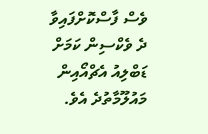ވެސް ފާސްކޮށްފައިވާ ދެ ވެކްސިން ކަމަށް ޑަބްލިއު އެޗްއޯއިން މައުލޫމާތުދެ އެވެ.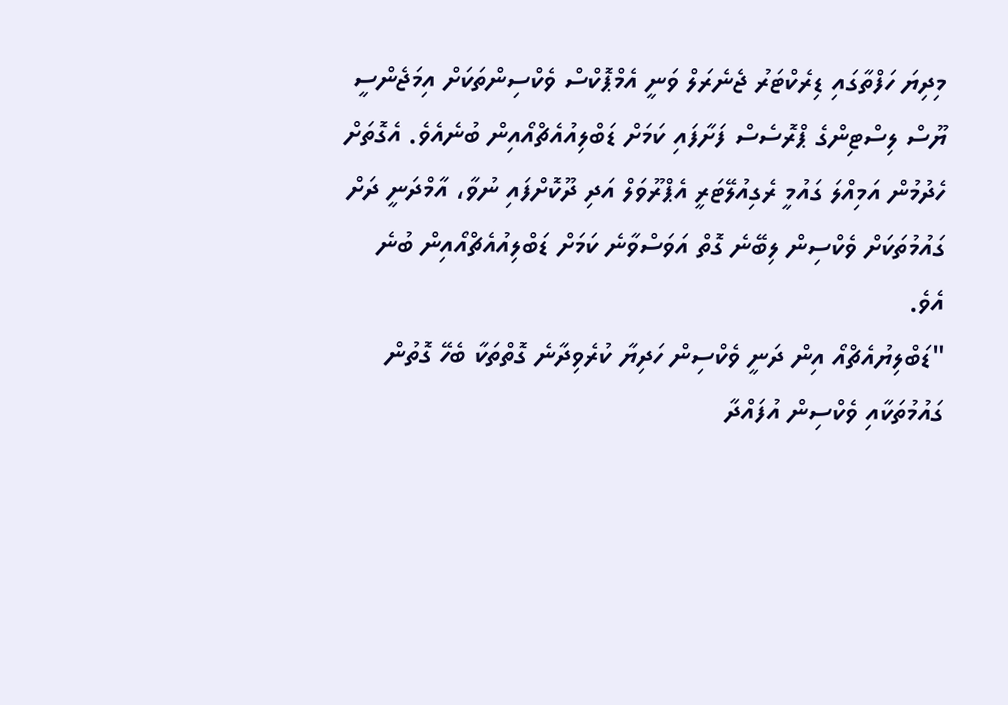މިދިޔަ ހަފްތާގައި ޑިރެކްޓަރު ޖެނެރަލް ވަނީ އެމްޕޮކްސް ވެކްސިންތަކަށް އިމަޖެންސީ ޔޫސް ލިސްޓިންގެ ޕްރޮސެސް ފަށާފައި ކަމަށް ޑަބްލިއުއެޗްއޯއިން ބުނެއެވެ. އެގޮތަށް ހެދުމުން އަމިއްލަ ގައުމީ ރެގިއުލޭޓަރީ އެޕްރޫވަލް އަދި ދޫކޮށްފައި ނުވާ، އާމްދަނީ ދަށް ގައުމުތަކަށް ވެކްސިން ލިބޭނެ ގޮތް އަވަސްވާނެ ކަމަށް ޑަބްލިއުއެޗްއޯއިން ބުނެ އެވެ.
"ޑަބްލިޔުއެޗްއޯ އިން ދަނީ ވެކްސިން ހަދިޔާ ކުރެވިދާނެ ގޮތްތަކާ ބެހޭ ގޮތުން ގައުމުތަކާއި ވެކްސިން އުފައްދާ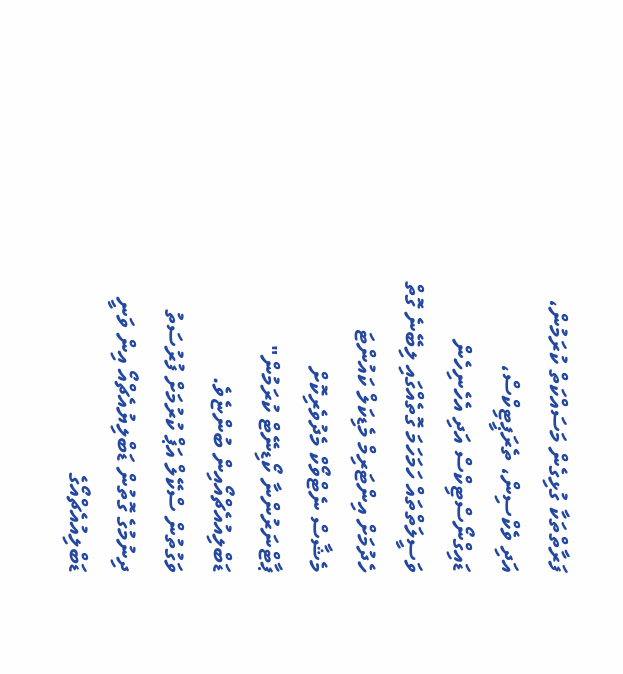ފަރާތްތަކާ ގުޅިގެން މަސައްކަތް ކުރަމުން، އަދި ވެކްސިން، ތެރަޕީޓިކްސް، ޑައިގްނޯސްޓިކްސް އަދި އެހެނިހެން ވަސީލަތްތައް ހަމަހަމަ ގޮތެއްގައި ލިބޭނެ ގޮތް ހެދުމަށް އިންޓަރިމް މެޑިކަލް ކައުންޓަ މެޝާސް ނެޓްވޯކް މެދުވެރިކޮށް ޕާޓްނަރުންނާ ކޯޑިނޭޓް ކުރަމުން" ޑަބްލިއުއެޗްއޯއިން ބުންޏެވެ.
ވަގުތުން ސްކޭލް އަޕް ކުރުމަށް ފުރުސަތު ދިނުމުގެ ގޮތުން ޑަބްލިޔުއެޗްއޯ އިން ވަނީ ޑަބްލިއުއެޗްއޯގެ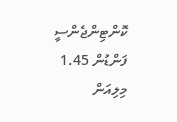ކޮންޓިންޖެންސީ ފަންޑުން 1.45 މިލިއަން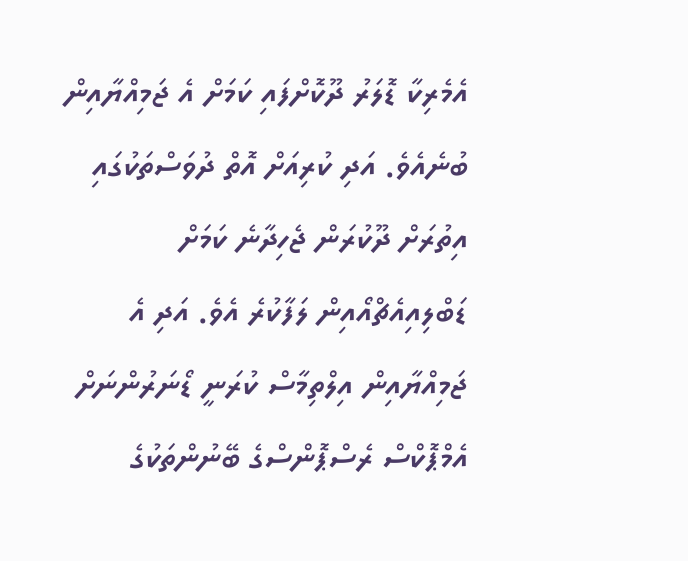އެމެރިކާ ޑޮލަރު ދޫކޮށްފައި ކަމަށް އެ ޖަމިއްޔާއިން ބުނެއެވެ. އަދި ކުރިއަށް އޮތް ދުވަސްތަކުގައި އިތުރަށް ދޫކުރަން ޖެހިދާނެ ކަމަށް ޑަބްލިއިއެޗްއޯއިން ލަފާކުރެ އެވެ. އަދި އެ ޖަމިއްޔާއިން އިލްތިމާސް ކުރަނީ ޑޯނަރުންނަށް އެމްޕޮކްސް ރެސްޕޮންސްގެ ބޭނުންތަކުގެ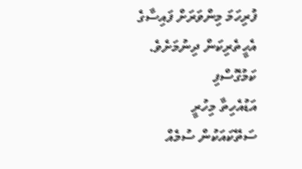ފުރިހަމަ މިންވަރަށް ފައިސާގެ އެހީތެރިކަން ދިނުމަށެވެ.
ކަމުގޮސްފި
އަޑުއެހިތާ މިހުރީ
ސަތޭކައަކުން ސުމެއް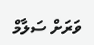ވަރަށް ސަލާމް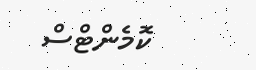ކޮމެންޓްސް